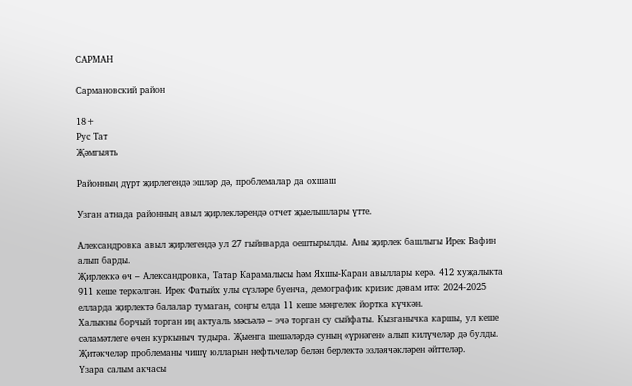САРМАН

Сармановский район

18+
Рус Тат
Җәмгыять

Районның дүрт җирлегендә эшләр дә, проблемалар да охшаш

Узган атнада районның авыл җирлекләрендә отчет җыелышлары үтте.

Александровка авыл җирлегендә ул 27 гыйнварда оештырылды. Аны җирлек башлыгы Ирек Вафин алып барды.
Җирлеккә өч – Александровка, Татар Карамалысы һәм Яхшы-Каран авыллары керә. 412 хуҗалыкта 911 кеше теркәлгән. Ирек Фатыйх улы сүзләре буенча, демографик кризис дәвам итә: 2024-2025 елларда җирлектә балалар тумаган, соңгы елда 11 кеше мәңгелек йортка күчкән.
Халыкны борчый торган иң актуаль мәсьәлә – эчә торган су сыйфаты. Кызганычка каршы, ул кеше сәламәтлеге өчен куркыныч тудыра. Җыенга шешәләрдә суның «үрнәген» алып килүчеләр дә булды. Җитәкчеләр проблеманы чишү юлларын нефтьчеләр белән берлектә эзләячәкләрен әйттеләр.
Үзара салым акчасы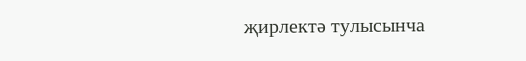җирлектә тулысынча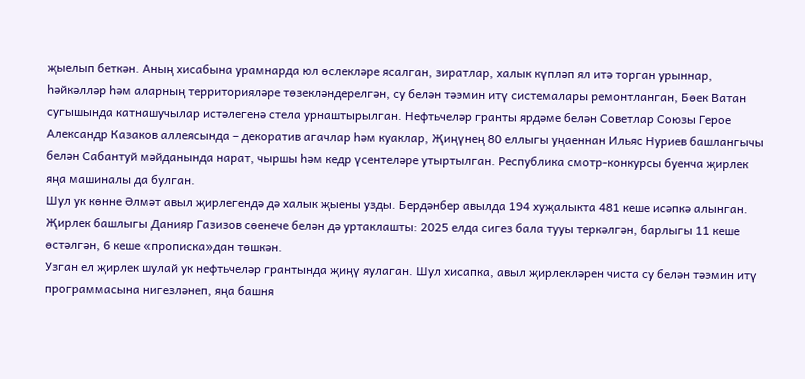җыелып беткән. Аның хисабына урамнарда юл өслекләре ясалган, зиратлар, халык күпләп ял итә торган урыннар, һәйкәлләр һәм аларның территорияләре төзекләндерелгән, су белән тәэмин итү системалары ремонтланган, Бөек Ватан сугышында катнашучылар истәлегенә стела урнаштырылган. Нефтьчеләр гранты ярдәме белән Советлар Союзы Герое Александр Казаков аллеясында – декоратив агачлар һәм куаклар, Җиңүнең 80 еллыгы уңаеннан Ильяс Нуриев башлангычы белән Сабантуй мәйданында нарат, чыршы һәм кедр үсентеләре утыртылган. Республика смотр-конкурсы буенча җирлек яңа машиналы да булган.
Шул ук көнне Әлмәт авыл җирлегендә дә халык җыены узды. Бердәнбер авылда 194 хуҗалыкта 481 кеше исәпкә алынган. Җирлек башлыгы Данияр Газизов сөенече белән дә уртаклашты: 2025 елда сигез бала тууы теркәлгән, барлыгы 11 кеше өстәлгән, 6 кеше «прописка»дан төшкән.
Узган ел җирлек шулай ук нефтьчеләр грантында җиңү яулаган. Шул хисапка, авыл җирлекләрен чиста су белән тәэмин итү программасына нигезләнеп, яңа башня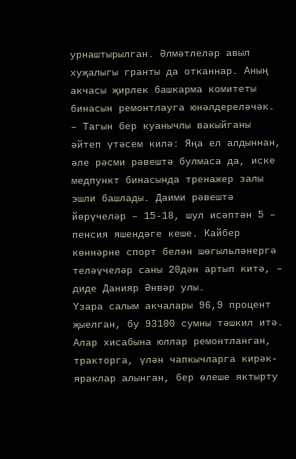урнаштырылган. Әлмәтлеләр авыл хуҗалыгы гранты да отканнар. Аның акчасы җирлек башкарма комитеты бинасын ремонтлауга юнәлдереләчәк.
– Тагын бер куанычлы вакыйганы әйтеп үтәсем килә: Яңа ел алдыннан, әле рәсми рәвештә булмаса да, иске медпункт бинасында тренажер залы эшли башлады. Даими рәвештә йөрүчеләр – 15-18, шул исәптән 5 – пенсия яшендәге кеше. Кайбер көннәрне спорт белән шөгыльләнергә теләүчеләр саны 20дән артып китә, – диде Данияр Әнвәр улы.
Үзара салым акчалары 96,9 процент җыелган, бу 93100 сумны тәшкил итә. Алар хисабына юллар ремонтланган, тракторга, үлән чапкычларга кирәк-яраклар алынган, бер өлеше яктырту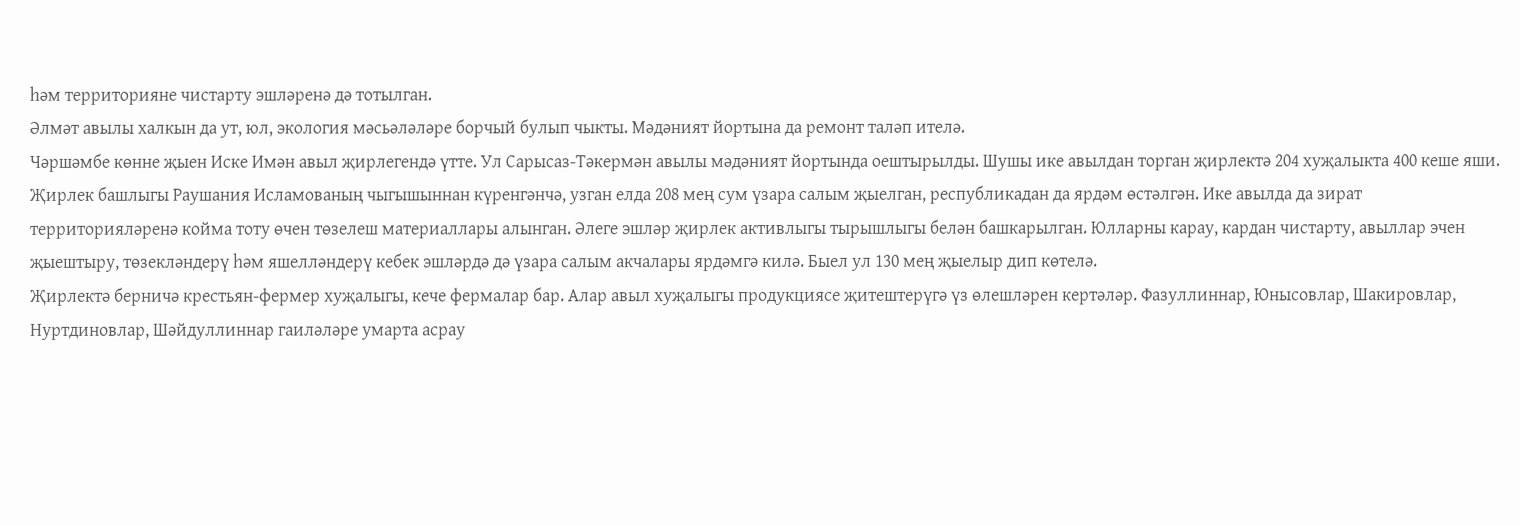һәм территорияне чистарту эшләренә дә тотылган.
Әлмәт авылы халкын да ут, юл, экология мәсьәләләре борчый булып чыкты. Мәдәният йортына да ремонт таләп ителә.
Чәршәмбе көнне җыен Иске Имән авыл җирлегендә үтте. Ул Сарысаз-Тәкермән авылы мәдәният йортында оештырылды. Шушы ике авылдан торган җирлектә 204 хуҗалыкта 400 кеше яши.
Җирлек башлыгы Раушания Исламованың чыгышыннан күренгәнчә, узган елда 208 мең сум үзара салым җыелган, республикадан да ярдәм өстәлгән. Ике авылда да зират территорияләренә койма тоту өчен төзелеш материаллары алынган. Әлеге эшләр җирлек активлыгы тырышлыгы белән башкарылган. Юлларны карау, кардан чистарту, авыллар эчен җыештыру, төзекләндерү һәм яшелләндерү кебек эшләрдә дә үзара салым акчалары ярдәмгә килә. Быел ул 130 мең җыелыр дип көтелә.
Җирлектә берничә крестьян-фермер хуҗалыгы, кече фермалар бар. Алар авыл хуҗалыгы продукциясе җитештерүгә үз өлешләрен кертәләр. Фазуллиннар, Юнысовлар, Шакировлар, Нуртдиновлар, Шәйдуллиннар гаиләләре умарта асрау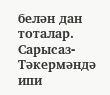белән дан тоталар. Сарысаз-Тәкермәндә ипи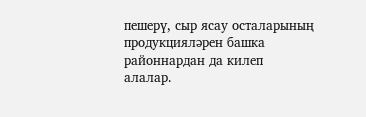пешерү, сыр ясау осталарының продукцияләрен башка районнардан да килеп алалар.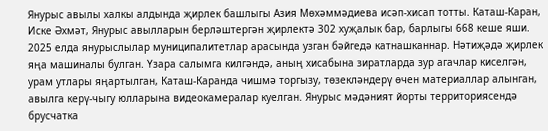Янурыс авылы халкы алдында җирлек башлыгы Азия Мөхәммәдиева исәп-хисап тотты. Каташ-Каран, Иске Әхмәт, Янурыс авылларын берләштергән җирлектә 302 хуҗалык бар, барлыгы 668 кеше яши.
2025 елда янурыслылар муниципалитетлар арасында узган бәйгедә катнашканнар. Нәтиҗәдә җирлек яңа машиналы булган. Үзара салымга килгәндә, аның хисабына зиратларда зур агачлар киселгән, урам утлары яңартылган, Каташ-Каранда чишмә торгызу, төзекләндерү өчен материаллар алынган, авылга керү-чыгу юлларына видеокамералар куелган. Янурыс мәдәният йорты территориясендә брусчатка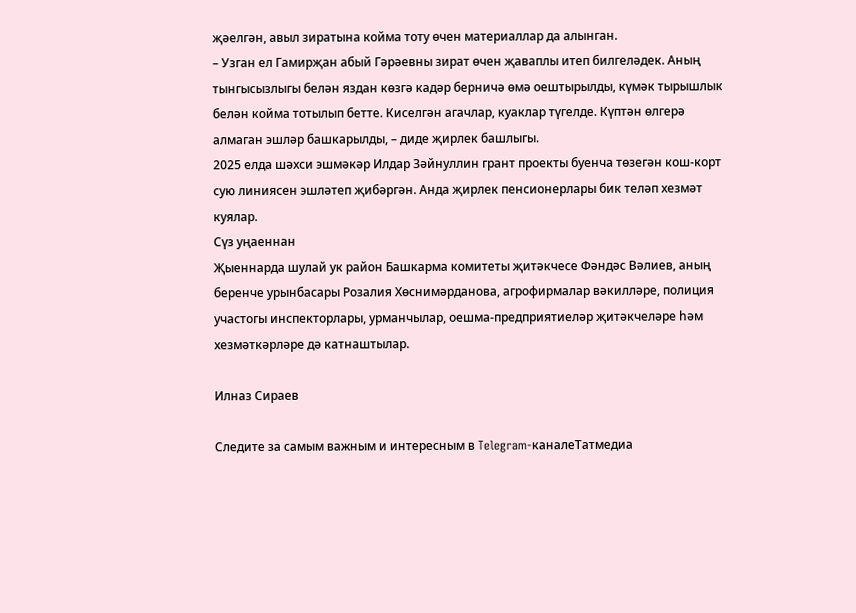җәелгән, авыл зиратына койма тоту өчен материаллар да алынган.
– Узган ел Гамирҗан абый Гәрәевны зират өчен җаваплы итеп билгеләдек. Аның тынгысызлыгы белән яздан көзгә кадәр берничә өмә оештырылды, күмәк тырышлык белән койма тотылып бетте. Киселгән агачлар, куаклар түгелде. Күптән өлгерә алмаган эшләр башкарылды, – диде җирлек башлыгы.
2025 елда шәхси эшмәкәр Илдар Зәйнуллин грант проекты буенча төзегән кош-корт сую линиясен эшләтеп җибәргән. Анда җирлек пенсионерлары бик теләп хезмәт куялар.
Сүз уңаеннан
Җыеннарда шулай ук район Башкарма комитеты җитәкчесе Фәндәс Вәлиев, аның беренче урынбасары Розалия Хөснимәрданова, агрофирмалар вәкилләре, полиция участогы инспекторлары, урманчылар, оешма-предприятиеләр җитәкчеләре һәм хезмәткәрләре дә катнаштылар.

Илназ Сираев

Следите за самым важным и интересным в Telegram-каналеТатмедиа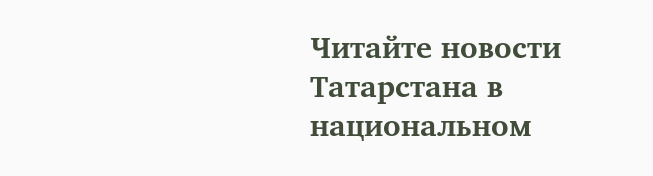Читайте новости Татарстана в национальном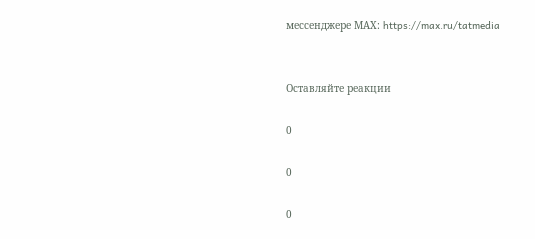мессенджере MАХ: https://max.ru/tatmedia


Оставляйте реакции

0

0

0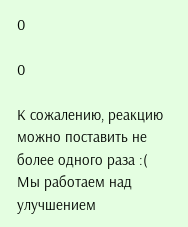0

0

К сожалению, реакцию можно поставить не более одного раза :(
Мы работаем над улучшением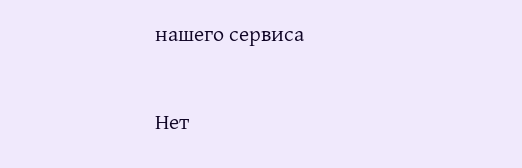нашего сервиса

Нет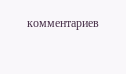комментариев